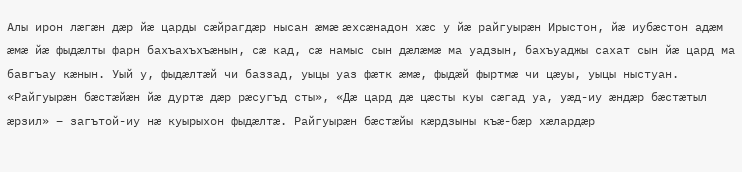Алы ирон лæгæн дæр йæ царды сæйрагдæр нысан æмæ æхсæнадон хæс у йæ райгуырæн Ирыстон, йæ иубæстон адæм æмæ йæ фыдæлты фарн бахъахъхъæнын, сæ кад, сæ намыс сын дæлæмæ ма уадзын, бахъуаджы сахат сын йæ цард ма бавгъау кæнын. Уый у, фыдæлтæй чи баззад, уыцы уаз фæтк æмæ, фыдæй фыртмæ чи цæуы, уыцы ныстуан. «Райгуырæн бæстæйæн йæ дуртæ дæр рæсугъд сты», «Дæ цард дæ цæсты куы сæгад уа, уæд-иу æндæр бæстæтыл æрзил» – загътой-иу нæ куырыхон фыдæлтæ. Райгуырæн бæстæйы кæрдзыны къæ-бæр хæлардæр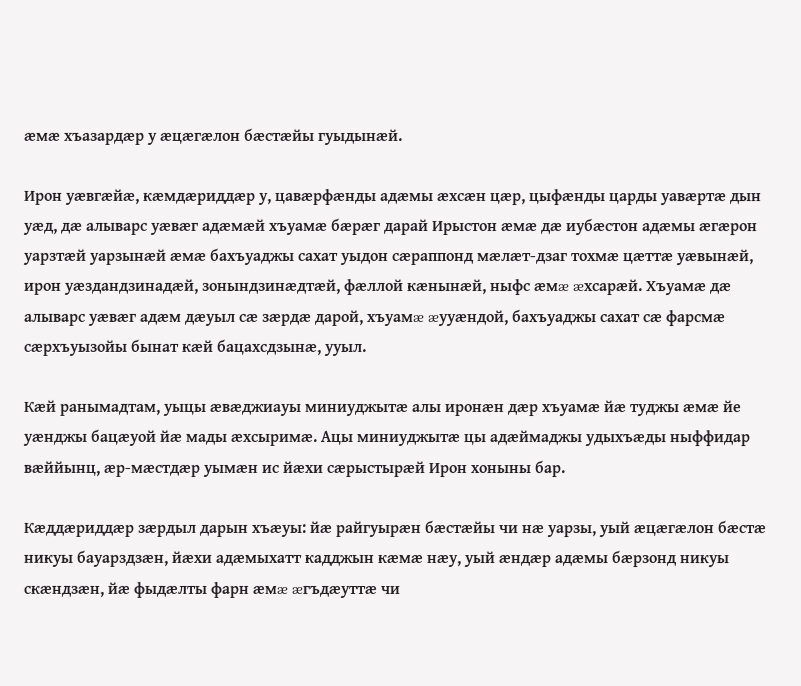æмæ хъазардæр у æцæгæлон бæстæйы гуыдынæй.

Ирон уæвгæйæ, кæмдæриддæр у, цавæрфæнды адæмы æхсæн цæр, цыфæнды царды уавæртæ дын уæд, дæ алыварс уæвæг адæмæй хъуамæ бæрæг дарай Ирыстон æмæ дæ иубæстон адæмы æгæрон уарзтæй уарзынæй æмæ бахъуаджы сахат уыдон сæраппонд мæлæт-дзаг тохмæ цæттæ уæвынæй, ирон уæздандзинадæй, зонындзинæдтæй, фæллой кæнынæй, ныфс æмæ æхсарæй. Хъуамæ дæ алыварс уæвæг адæм дæуыл сæ зæрдæ дарой, хъуамæ æууæндой, бахъуаджы сахат сæ фарсмæ сæрхъуызойы бынат кæй бацахсдзынæ, ууыл.

Кæй ранымадтам, уыцы æвæджиауы миниуджытæ алы иронæн дæр хъуамæ йæ туджы æмæ йе уæнджы бацæуой йæ мады æхсыримæ. Ацы миниуджытæ цы адæймаджы удыхъæды ныффидар вæййынц, æр-мæстдæр уымæн ис йæхи сæрыстырæй Ирон хоныны бар.

Кæддæриддæр зæрдыл дарын хъæуы: йæ райгуырæн бæстæйы чи нæ уарзы, уый æцæгæлон бæстæ никуы бауарздзæн, йæхи адæмыхатт кадджын кæмæ нæу, уый æндæр адæмы бæрзонд никуы скæндзæн, йæ фыдæлты фарн æмæ æгъдæуттæ чи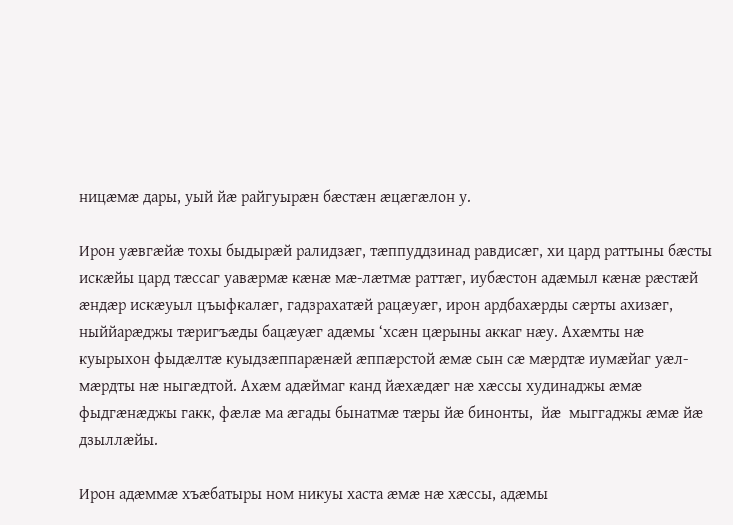ницæмæ дары, уый йæ райгуырæн бæстæн æцæгæлон у.

Ирон уæвгæйæ тохы быдырæй ралидзæг, тæппуддзинад равдисæг, хи цард раттыны бæсты искæйы цард тæссаг уавæрмæ кæнæ мæ-лæтмæ раттæг, иубæстон адæмыл кæнæ рæстæй æндæр искæуыл цъыфкалæг, гадзрахатæй рацæуæг, ирон ардбахæрды сæрты ахизæг, ныййарæджы тæригъæды бацæуæг адæмы ‘хсæн цæрыны аккаг нæу. Ахæмты нæ куырыхон фыдæлтæ куыдзæппарæнæй æппæрстой æмæ сын сæ мæрдтæ иумæйаг уæл-мæрдты нæ ныгæдтой. Ахæм адæймаг канд йæхæдæг нæ хæссы худинаджы æмæ фыдгæнæджы гакк, фæлæ ма æгады бынатмæ тæры йæ бинонты,  йæ  мыггаджы æмæ йæ дзыллæйы.

Ирон адæммæ хъæбатыры ном никуы хаста æмæ нæ хæссы, адæмы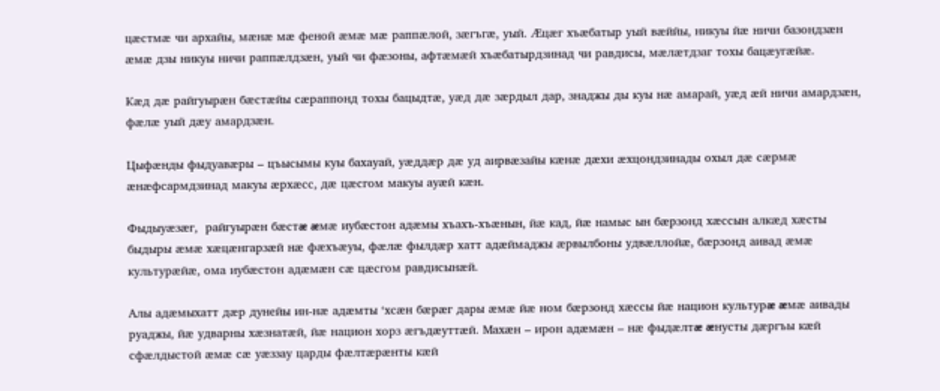цæстмæ чи архайы, мæнæ мæ феной æмæ мæ раппæлой, зæгъгæ, уый. Æцæг хъæбатыр уый вæййы, никуы йæ ничи базондзæн æмæ дзы никуы ничи раппæлдзæн, уый чи фæзоны, афтæмæй хъæбатырдзинад чи равдисы, мæлæтдзаг тохы бацæугæйæ.

Кæд дæ райгуырæн бæстæйы сæраппонд тохы бацыдтæ, уæд дæ зæрдыл дар, знаджы ды куы нæ амарай, уæд æй ничи амардзæн, фæлæ уый дæу амардзæн.

Цыфæнды фыдуавæры – цъысымы куы бахауай, уæддæр дæ уд аирвæзайы кæнæ дæхи æхцондзинады охыл дæ сæрмæ æнæфсармдзинад макуы æрхæсс, дæ цæсгом макуы ауæй кæн.

Фыдыуæзæг,  райгуырæн бæстæ æмæ иубæстон адæмы хъахъ-хъæнын, йæ кад, йæ намыс ын бæрзонд хæссын алкæд хæсты быдыры æмæ хæцæнгарзæй нæ фæхъæуы, фæлæ фылдæр хатт адæймаджы æрвылбоны удвæллойæ, бæрзонд аивад æмæ культурæйæ, ома иубæстон адæмæн сæ цæсгом равдисынæй.

Алы адæмыхатт дæр дунейы ин-нæ адæмты ‘хсæн бæрæг дары æмæ йæ ном бæрзонд хæссы йæ национ культурæ æмæ аивады руаджы, йæ удварны хæзнатæй, йæ национ хорз æгъдæуттæй. Махæн – ирон адæмæн – нæ фыдæлтæ æнусты дæргъы кæй сфæлдыстой æмæ сæ уæззау царды фæлтæрæнты кæй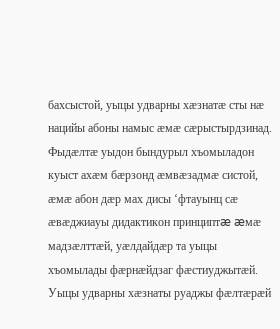бахсыстой, уыцы удварны хæзнатæ сты нæ нацийы абоны намыс æмæ сæрыстырдзинад. Фыдæлтæ уыдон бындурыл хъомыладон куыст ахæм бæрзонд æмвæзадмæ систой, æмæ абон дæр мах дисы ‘фтауынц сæ æвæджиауы дидактикон принциптæ æмæ мадзæлттæй, уæлдайдæр та уыцы хъомылады фæрнæйдзаг фæстиуджытæй. Уыцы удварны хæзнаты руаджы фæлтæрæй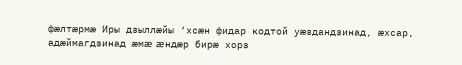фæлтæрмæ Иры дзыллæйы ‘хсæн фидар кодтой уæздандзинад, æхсар, адæймагдзинад æмæ æндæр бирæ хорз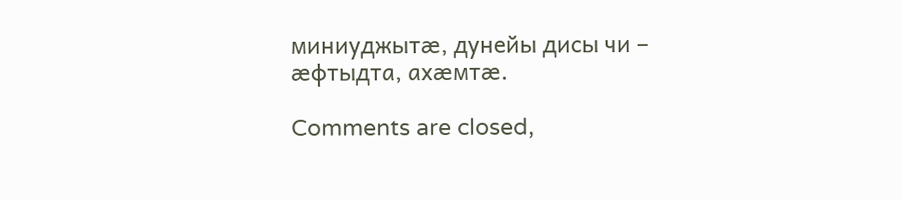миниуджытæ, дунейы дисы чи – æфтыдта, ахæмтæ.

Comments are closed,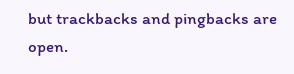but trackbacks and pingbacks are open.